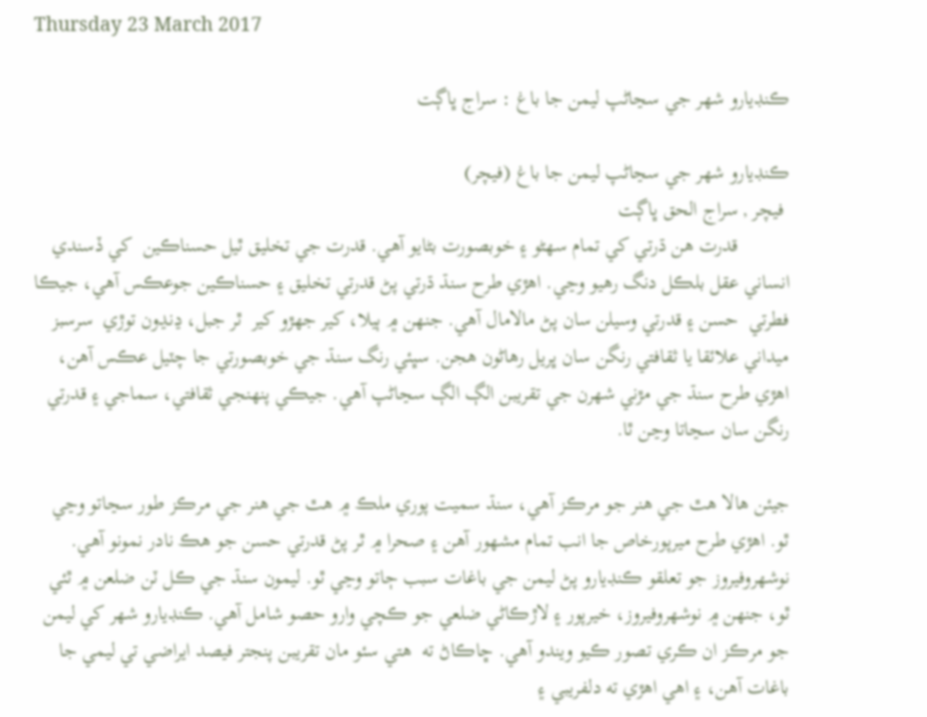Thursday 23 March 2017

ڪنڊيارو شهر جي سڃاڻپ ليمن جا باغ : سراج ڀاڳت

ڪنڊيارو شهر جي سڃاڻپ ليمن جا باغ (فيچر)
 فيچر , سراج الحق ڀاڳت
          قدرت هن ڌرتي کي تمام سهڻو ۽ خوبصورت بڻايو آهي. قدرت جي تخليق ٿيل حسناڪين  کي ڏسندي انساني عقل بلڪل دنگ رهيو وڃي. اهڙي طرح سنڌ ڌرتي پڻ قدرتي تخليق ۽ حسناڪين جوعڪس آهي، جيڪا فطرتي  حسن ۽ قدرتي وسيلن سان پڻ مالامال آهي. جنهن ۾ ٻيلا، کير جهڙو کير  ٿر جبل، ڍنڍون توڙي  سرسبز ميداني علائقا يا ثقافتي رنگن سان ڀريل رهاڻون هجن. سڀئي رنگ سنڌ جي خوبصورتي جا چٽيل عڪس آهن، اهڙي طرح سنڌ جي مڙني شهرن جي تقريبن الڳ الڳ سڃاڻپ آهي. جيڪي پنهنجي ثقافتي، سماجي ۽ قدرتي رنگن سان سڃاتا وڃن ٿا.

جيئن هالا هٿ جي هنر جو مرڪز آهي، سنڌ سميت پوري ملڪ ۾ هٿ جي هنر جي مرڪز طور سڃاتو وڃي ٿو. اهڙي طرح ميرپورخاص جا انب تمام مشهور آهن ۽ صحرا ۾ ٿر پڻ قدرتي حسن جو هڪ نادر نمونو آهي.
نوشهروفيروز جو تعلقو ڪنڊيارو پڻ ليمن جي باغات سبب ڄاتو وڃي ٿو. ليمون سنڌ جي ڪل ٽن ضلعن ۾ ٿئي ٿو، جنهن ۾ نوشهروفيروز، خيرپور ۽ لاڙڪاڻي ضلعي جو ڪچي وارو حصو شامل آهي. ڪنڊيارو شهر کي ليمن جو مرڪز ان ڪري تصور ڪيو ويندو آهي. ڇاڪاڻ ته  هتي سئو مان تقريبن پنجتر فيصد ايراضي تي ليمي جا باغات آهن، ۽ اهي اهڙي ته دلفريبي ۽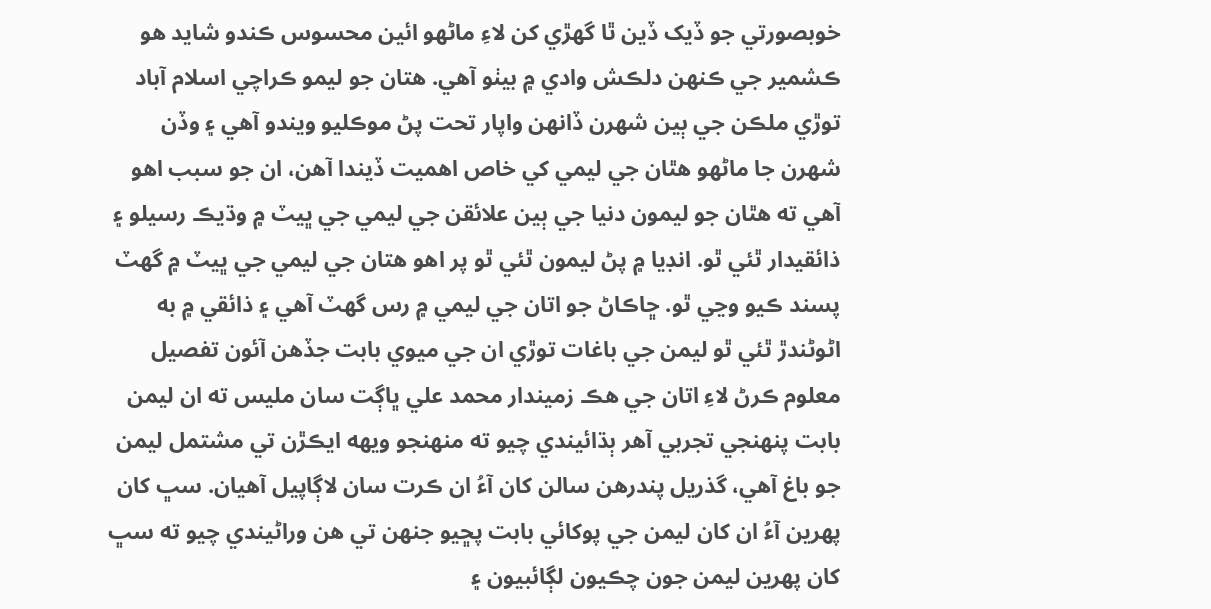خوبصورتي جو ڏيک ڏين ٿا گهڙي کن لاءِ ماڻهو ائين محسوس ڪندو شايد هو ڪشمير جي ڪنهن دلڪش وادي ۾ بيٺو آهي. هتان جو ليمو ڪراچي اسلام آباد توڙي ملڪن جي ٻين شهرن ڏانهن واپار تحت پڻ موڪليو ويندو آهي ۽ وڏن شهرن جا ماڻهو هٿان جي ليمي کي خاص اهميت ڏيندا آهن، ان جو سبب اهو آهي ته هٿان جو ليمون دنيا جي ٻين علائقن جي ليمي جي ڀيٽ ۾ وڌيڪ رسيلو ۽ ذائقيدار ٿئي ٿو. انڊيا ۾ پڻ ليمون ٿئي ٿو پر اهو هتان جي ليمي جي ڀيٽ ۾ گهٽ پسند ڪيو وڃي ٿو. ڇاڪاڻ جو اتان جي ليمي ۾ رس گھٽ آهي ۽ ذائقي ۾ به اڻوڻندڙ ٿئي ٿو ليمن جي باغات توڙي ان جي ميوي بابت جڏهن آئون تفصيل معلوم ڪرڻ لاءِ اتان جي هڪ زميندار محمد علي ڀاڳت سان مليس ته ان ليمن بابت پنهنجي تجربي آهر ٻڌائيندي چيو ته منهنجو ويهه ايڪڙن تي مشتمل ليمن جو باغ آهي، گذريل پندرهن سالن کان آءُ ان ڪرت سان لاڳاپيل آهيان. سڀ کان پهرين آءُ ان کان ليمن جي پوکائي بابت پڇيو جنهن تي هن وراڻيندي چيو ته سڀ کان پهرين ليمن جون چڪيون لڳائبيون ۽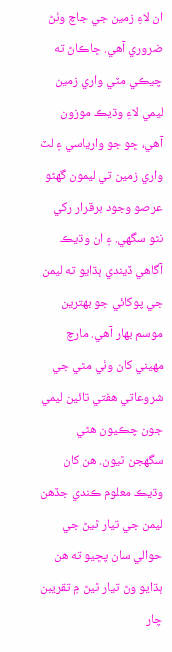ان لاءِ زمين جي جاچ وٺڻ ضروري آهي. ڇاڪاڻ ته چيڪي مٽي واري زمين ليمي لاءِ وڌيڪ موزون آهي، ڇو جو وارياسي ۽ لٽ واري زمين تي ليمون گهڻو عرصو وجود برقرار رکي نٿو سگهي. ۽ ان وڌيڪ آگاهي ڏيندي ٻڌايو ته ليمن جي پوکائي جو بهترين موسم بهار آهي. مارچ مهيني کان وٺي مٿي جي شروعاتي هفتي تائين ليمي جون چڪيون هڻي سگهجن ٿيون. هن کان وڌيڪ معلوم ڪندي جڏهن ليمن جي تيار ٿيڻ جي حوالي سان پڇيو ته هن ٻڌايو وڻ تيار ٿيڻ ۾ تقريبن چار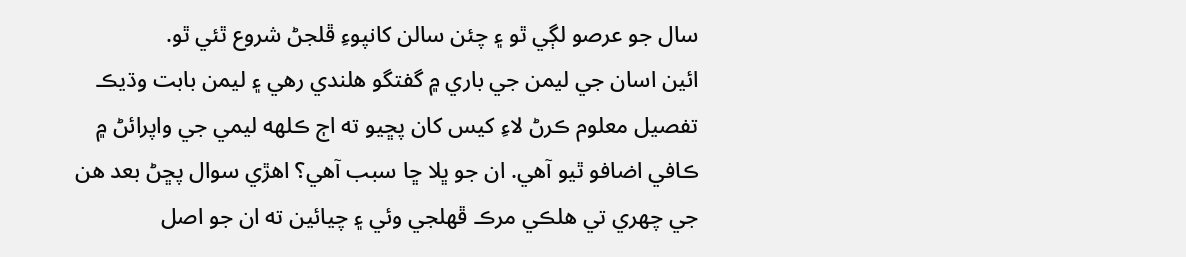سال جو عرصو لڳي ٿو ۽ چئن سالن کانپوءِ ڦلجڻ شروع ٿئي ٿو.
ائين اسان جي ليمن جي باري ۾ گفتگو هلندي رهي ۽ ليمن بابت وڌيڪ تفصيل معلوم ڪرڻ لاءِ کيس کان پڇيو ته اڄ ڪلهه ليمي جي واپرائڻ ۾ ڪافي اضافو ٿيو آهي. ان جو ڀلا ڇا سبب آهي؟ اهڙي سوال پڇڻ بعد هن جي چهري تي هلڪي مرڪ ڦهلجي وئي ۽ چيائين ته ان جو اصل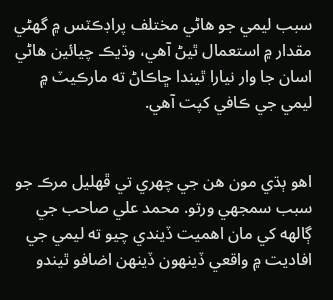سبب ليمي جو هاڻي مختلف پراڊڪٽس ۾ گهڻي مقدار ۾ استعمال ٿيڻ آهي، وڌيڪ چيائين هاڻي اسان جا وار نيارا ٿيندا ڇاڪاڻ ته مارڪيٽ ۾ ليمي جي ڪافي کپت آهي.


اهو ٻڌي مون هن جي چهري تي ڦهليل مرڪ جو سبب سمجهي ورتو. محمد علي صاحب جي ڳالهه کي مان اهميت ڏيندي چيو ته ليمي جي افاديت ۾ واقعي ڏينهون ڏينهن اضافو ٿيندو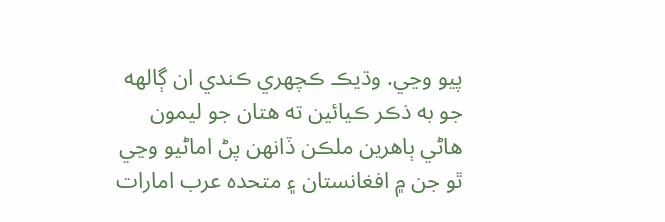پيو وڃي. وڌيڪ ڪچهري ڪندي ان ڳالهه جو به ذڪر ڪيائين ته هتان جو ليمون هاڻي ٻاهرين ملڪن ڏانهن پڻ اماڻيو وڃي ٿو جن ۾ افغانستان ۽ متحده عرب امارات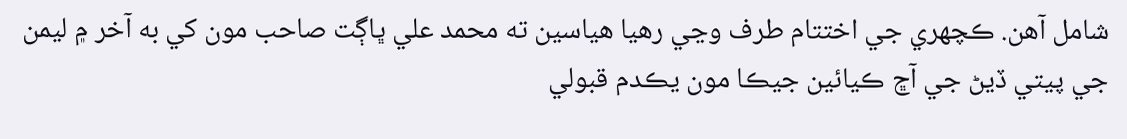شامل آهن. ڪچهري جي اختتام طرف وڃي رهيا هياسين ته محمد علي ڀاڳت صاحب مون کي به آخر ۾ ليمن جي پيتي ڏيڻ جي آڇ ڪيائين جيڪا مون يڪدم قبولي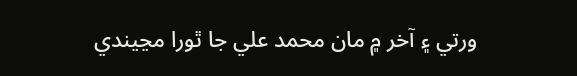ورتي ۽ آخر ۾ مان محمد علي جا ٿورا مڃيندي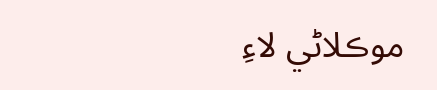موڪلاڻي لاءِ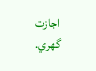اجازت گهري.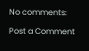No comments:

Post a Comment